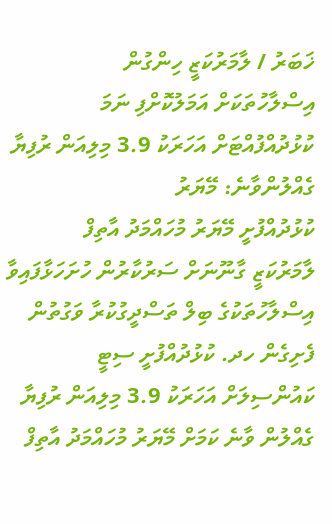ޚަބަރު / ލާމަރުކަޒީ ހިންގުން
އިސްލާހުތަކަށް އަމަލުކޮށްފި ނަމަ ކުޅުދުއްފުއްޓަށް އަހަރަކު 3.9 މިލިއަން ރުފިޔާ ގެއްލުންވާނެ: މޭޔަރު
ކުޅުދުއްފުށީ މޭޔަރު މުހައްމަދު އާތިފް
ލާމަރުކަޒީ ގާނޫނަށް ސަރުކާރުން ހުށަހަޅާފައިވާ އިސްލާހުތަކުގެ ބިލް ތަސްދީގުކުރާ ވަގުތުން ފެށިގެން ހދ. ކުޅުދުއްފުށީ ސިޓީ ކައުންސިލަށް އަހަރަކު 3.9 މިލިއަން ރުފިޔާ ގެއްލުން ވާނެ ކަމަށް މޭޔަރު މުހައްމަދު އާތިފް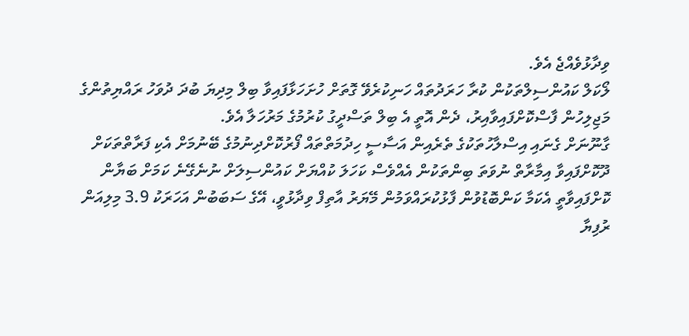ވިދާޅުވެއްޖެ އެވެ.
ލޯކަލް ކައުންސިލްތަކުން ކުރާ ހަރަދުތައް ހަނިކުރެވޭ ގޮތަށް ހުށަހަޅާފައިވާ ބިލް މިދިޔަ ބުދަ ދުވަހު ރައްޔިތުންގެ މަޖިލިހުން ފާސްކޮށްފައިވާއިރު، ދެން އޮތީ އެ ބިލް ތަސްދީގު ކުރުމުގެ މަރުހަލާ އެވެ.
ގާނޫނަށް ގެނައި އިސްލާހުތަކުގެ ތެރެއިން އަސާސީ ހިދުމަތްތައް ފޯރުކޮށްދިނުމުގެ ބޭނުމަށް އެކި ފަރާތްތަކަށް ދޫކޮށްފައިވާ އިމާރާތް ނުވަތަ ބިންތަކުން އެއްވެސް ކަހަލަ ކުއްޔަށް ކައުންސިލަށް ނުނެގޭނެ ކަމަށް ބަޔާން ކޮށްފައިވާތީ އެކަމާ ކަންބޮޑުވުން ފާޅުކުރައްވަމުން މޭޔަރު އާތިފް ވިދާޅުވީ، އޭގެ ސަބަބުން އަހަރަކު 3.9 މިލިއަން ރުފިޔާ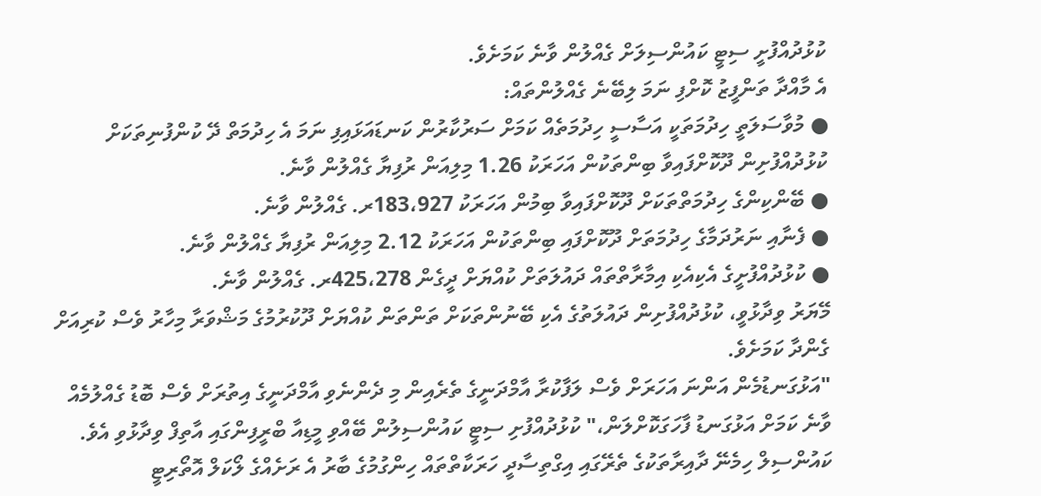ކުޅުދުއްފުށީ ސިޓީ ކައުންސިލަށް ގެއްލުން ވާނެ ކަމަށެވެ.
އެ މާއްދާ ތަންފީޒު ކޮށްފި ނަމަ ލިބޭނެ ގެއްލުންތައް:
● މުވާސަލަތީ ހިދުމަތަކީ އަސާސީ ހިދުމަތެއް ކަމަށް ސަރުކާރުން ކަނޑައަޅައިފި ނަމަ އެ ހިދުމަތް ދޭ ކުންފުނިތަކަށް ކުޅުދުއްފުށިން ދޫކޮށްފައިވާ ބިންތަކުން އަހަރަކު 1.26 މިލިއަން ރުފިޔާ ގެއްލުން ވާނެ.
● ބޭންކިންގެ ހިދުމަތްތަކަށް ދޫކޮށްފައިވާ ބިމުން އަހަރަކު 183،927ރ. ގެއްލުން ވާނެ.
● ފެނާއި ނަރުދަމާގެ ހިދުމަތަށް ދޫކޮށްފައި ބިންތަކުން އަހަރަކު 2.12 މިލިއަން ރުފިޔާ ގެއްލުން ވާނެ.
● ކުޅުދުއްފުށީގެ އެކިއެކި އިމާރާތްތައް ދައުލަތަށް ކުއްޔަށް ދީގެން 425،278ރ. ގެއްލުން ވާނެ.
މޭޔަރު ވިދާޅުވީ، ކުޅުދުއްފުށިން ދައުލަތުގެ އެކި ބޭނުންތަކަށް ތަންތަން ކުއްޔަށް ދޫކުރުމުގެ މަޝްވަރާ މިހާރު ވެސް ކުރިއަށް ގެންދާ ކަމަށެވެ.
"އަޅުގަނޑުމެން އަންނަ އަހަރަށް ވެސް ލަފާކުރާ އާމްދަނީގެ ތެރެއިން މި ދެންނެވި އާމްދަނީގެ އިތުރަށް ވެސް ބޮޑު ގެއްލުމެއް ވާނެ ކަމަށް އަޅުގަނޑު ފާހަގަކޮށްލަން،" ކުޅުދުއްފުށި ސިޓީ ކައުންސިލުން ބޭއްވި މީޑިއާ ބްރީފިންގައި އާތިފް ވިދާޅުވި އެވެ.
ކައުންސިލް ހިމެނޭ ދާއިރާތަކުގެ ތެރޭގައި އިގްތިސާދީ ހަރަކާތްތައް ހިންގުމުގެ ބާރު އެ ރަށެއްގެ ލޯކަލް އޮތޯރިޓީ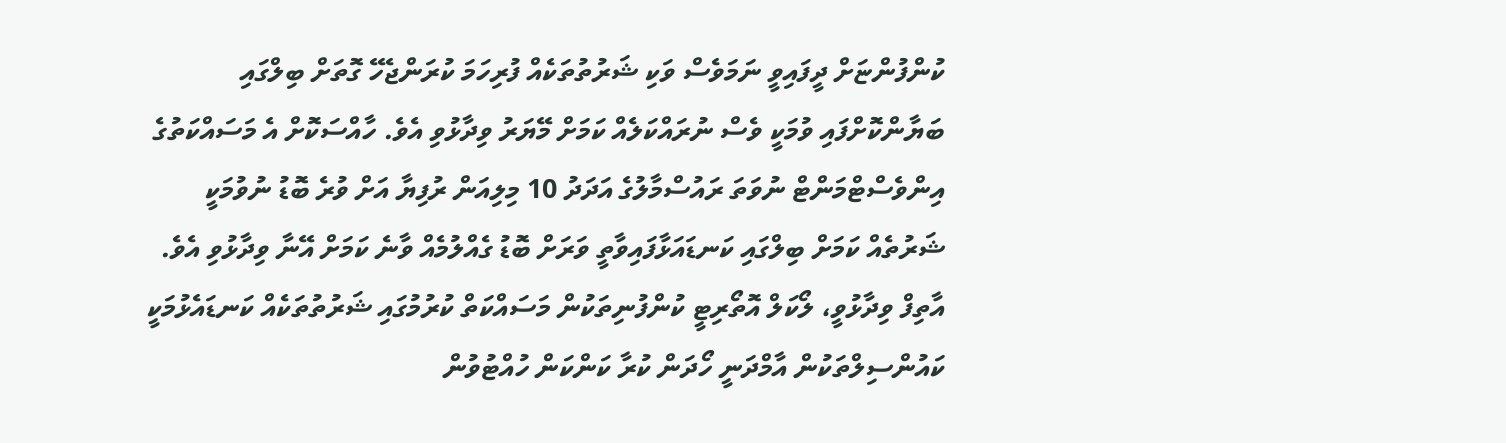ކުންފުންޏަށް ދީފައިވީ ނަމަވެސް ވަކި ޝަރުތުތަކެއް ފުރިހަމަ ކުރަންޖެހޭ ގޮތަށް ބިލްގައި ބަޔާންކޮށްފައި ވުމަކީ ވެސް ނުރައްކަލެއް ކަމަށް މޭޔަރު ވިދާޅުވި އެވެ. ހާއްސަކޮށް އެ މަސައްކަތުގެ އިންވެސްޓްމަންޓް ނުވަތަ ރައުސްމާލުގެ އަދަދު 10 މިލިއަން ރުފިޔާ އަށް ވުރެ ބޮޑު ނުވުމަކީ ޝަރުތެއް ކަމަށް ބިލްގައި ކަނޑައަޅާފައިވާތީ ވަރަށް ބޮޑު ގެއްލުމެއް ވާނެ ކަމަށް އޭނާ ވިދާޅުވި އެވެ.
އާތިފް ވިދާޅުވީ، ލޯކަލް އޮތޯރިޓީ ކުންފުނިތަކުން މަސައްކަތް ކުރުމުގައި ޝަރުތުތަކެއް ކަނޑައެޅުމަކީ ކައުންސިލްތަކުން އާމްދަނީ ހޯދަން ކުރާ ކަންކަން ހުއްޓުވުން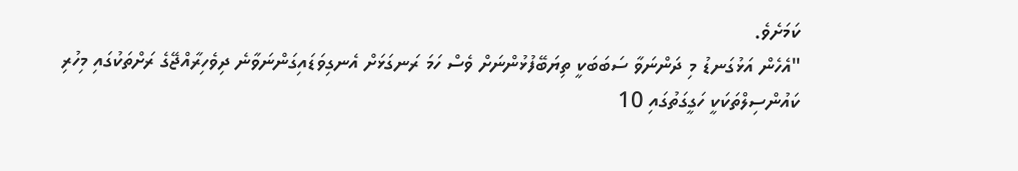ކަމަށެވެ.
"އެހެން އަޅުގަނޑު މި ދަންނަވާ ސަބަބަކީ ތިޔަބޭފުޅުންނަށް ވެސް ހަމަ ރަނގަޅަށް އެނގިވަޑައިގަންނަވާނެ ދިވެހިރާއްޖޭގެ ރަށްތަކުގައި މިހުރި ކައުންސިލްތަކަކީ ހަގީގަތުގައި 10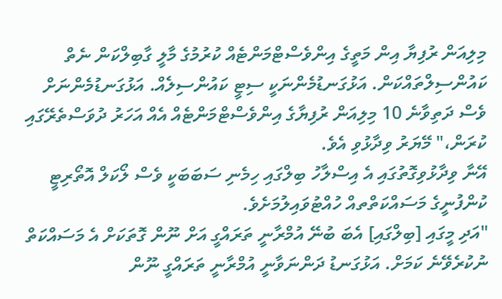މިލިއަން ރުފިޔާ އިން މަތީގެ އިންވެސްޓްމަންޓެއް ކުރުމުގެ މާލީ ގާބިލްކަން ނެތް ކައުންސިލްތައްކަން. އަޅުގަނޑުމެންނަކީ ސިޓީ ކައުންސިލެއް. އަޅުގަނޑުމެންނަށް ވެސް ދަތިވާނެ 10 މިލިއަން ރުފިޔާގެ އިންވެސްޓްމަންޓެއް އެއް އަހަރު ދުވަސްތެރޭގައި ކުރަން،" މޭޔަރު ވިދާޅުވި އެވެ.
އޭނާ ވިދާޅުވިގޮތުގައި އެ އިސްލާހު ބިލްގައި ހިމެނި ސަބަބަކީ ވެސް ލޯކަލް އޮތޯރިޓީ ކުންފުނީގެ މަސައްކަތްތއް ހުއްޓުވައިލުމަށެވެ.
"އަދި މީގައި [ބިލްގައި] އެބަ ބުނޭ އުމްރާނީ ތަރައްގީ އަށް ނޫން ގޮތަކަށް އެ މަސައްކަތް ނުކުރެވޭނެ ކަމަށް. އަޅުގަނޑު ދަންނަވާނީ އުމްރާނީ ތަރައްގީ ނޫން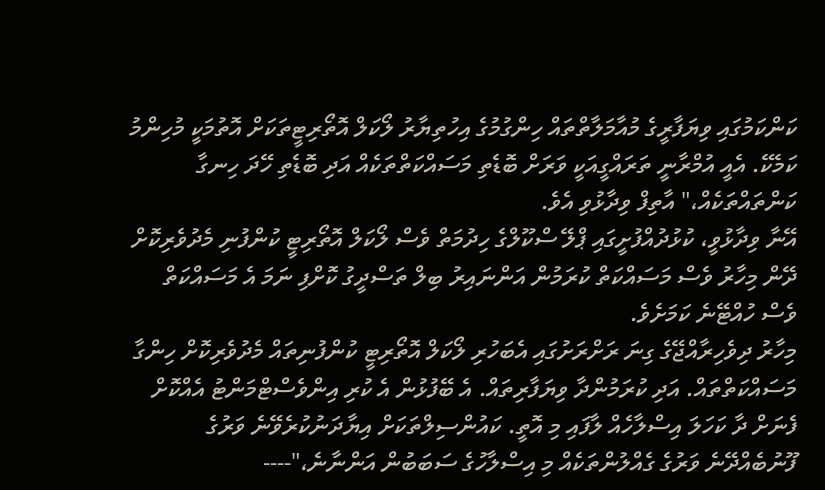ކަންކަމުގައި ވިޔަފާރީގެ މުއާމަލާތްތައް ހިންގުމުގެ އިހުތިޔާރު ލޯކަލް އޮތޯރިޓީތަކަށް އޮތުމަކީ މުހިންމު ކަމެކޭ. އެއީ އުމްރާނީ ތަރައްގީއަކީ ވަރަށް ބޮޑެތި މަސައްކަތްތަކެއް އަދި ބޮޑެތި ހޭދަ ހިނގާ ކަންތައްތަކެއް،" އާތިފް ވިދާޅުވި އެވެ.
އޭނާ ވިދާޅުވީ، ކުޅުދުއްފުށީގައި ޕްލޭ ސްކޫލްގެ ހިދުމަތް ވެސް ލޯކަލް އޮތޯރިޓީ ކުންފުނި މެދުވެރިކޮށް ދޭން މިހާރު ވެސް މަސައްކަތް ކުރަމުން އަންނައިރު ބިލް ތަސްދީގު ކޮށްފި ނަމަ އެ މަސައްކަތް ވެސް ހުއްޓޭނެ ކަމަށެވެ.
މިހާރު ދިވެހިރާއްޖޭގެ ގިނަ ރަށްރަށުގައި އެބަހުރި ލޯކަލް އޮތޯރިޓީ ކުންފުނިތައް މެދުވެރިކޮށް ހިންގާ މަސައްކަތްތައް. އަދި ކުރަމުންދާ ވިޔަފާރިތައް. އެ ބޭފުޅުން އެ ކުރި އިންވެސްޓްމަންޓު އެއްކޮށް ފެނަށް ދާ ކަހަލަ އިސްލާހެއް ލާފައި މި އޮތީ. ކައުންސިލްތަކަށް އިޔާދަނުކުރެވޭނެ ވަރުގެ ފޫނުބެއްދޭނެ ވަރުގެ ގެއްލުންތަކެއް މި އިސްލާހުގެ ސަބަބުން އަންނާނެ،"----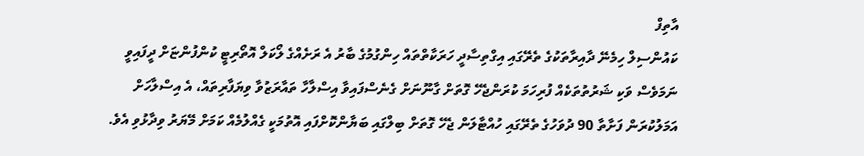އާތިފް
ކައުންސިލް ހިމެނޭ ދާއިރާތަކުގެ ތެރޭގައި އިގްތިސާދީ ހަރަކާތްތައް ހިންގުމުގެ ބާރު އެ ރަށެއްގެ ލޯކަލް އޮތޯރިޓީ ކުންފުންޏަށް ދީފައިވީ ނަމަވެސް ވަކި ޝަރުތުތަކެއް ފުރިހަމަ ކުރަންޖެހޭ ގޮތަށް ގާނޫނަށް ގެނެސްފައިވާ އިސްލާހާ ތައާރަޒުވާ ވިޔަފާރިތައް، އެ އިސްލާހަށް އަމަލުކުރަން ފަށާތާ 90 ދުވަހުގެ ތެރޭގައި ހުއްޓާލަން ޖެހޭ ގޮތަށް ބިލްގައި ބަޔާންކޮށްފައި އޮތުމަކީ ގެއްލުމެއް ކަމަށް މޭޔަރު ވިދާޅުވި އެވެ.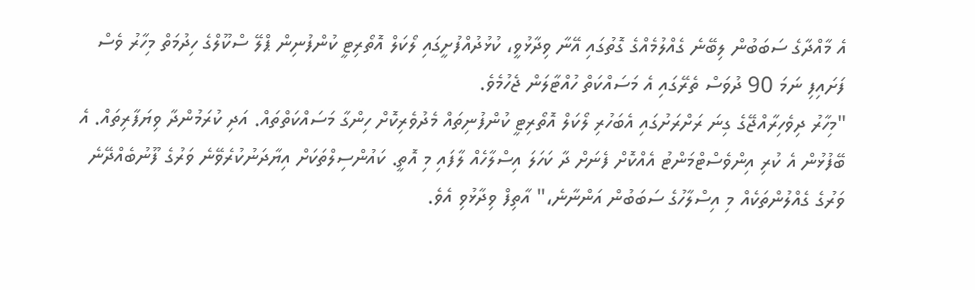އެ މާއްދާގެ ސަބަބުން ލިބޭނެ ގެއްލުމެއްގެ ގޮތުގައި އޭނާ ވިދާޅުވީ، ކުޅުދުއްފުށީގައި ލޯކަލް އޮތޯރިޓީ ކުންފުނިން ޕްލޭ ސްކޫލްގެ ހިދުމަތް މިހާރު ވެސް ފަށައިފި ނަމަ 90 ދުވަސް ތެރޭގައި އެ މަސައްކަތް ހުއްޓާލަން ޖެހުމެވެ.
"މިހާރު ދިވެހިރާއްޖޭގެ ގިނަ ރަށްރަށުގައި އެބަހުރި ލޯކަލް އޮތޯރިޓީ ކުންފުނިތައް މެދުވެރިކޮށް ހިންގާ މަސައްކަތްތައް. އަދި ކުރަމުންދާ ވިޔަފާރިތައް. އެ ބޭފުޅުން އެ ކުރި އިންވެސްޓްމަންޓު އެއްކޮށް ފެނަށް ދާ ކަހަލަ އިސްލާހެއް ލާފައި މި އޮތީ. ކައުންސިލްތަކަށް އިޔާދަނުކުރެވޭނެ ވަރުގެ ފޫނުބެއްދޭނެ ވަރުގެ ގެއްލުންތަކެއް މި އިސްލާހުގެ ސަބަބުން އަންނާނެ،" އާތިފް ވިދާޅުވި އެވެ.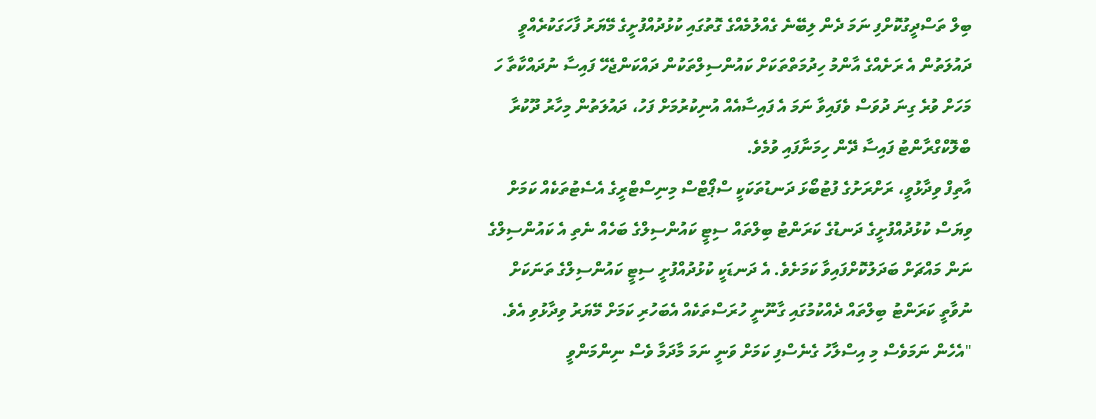ބިލް ތަސްދީގުކޮށްފި ނަމަ ދެން ލިބޭނެ ގެއްލުމެއްގެ ގޮތުގައި ކުޅުދުއްފުށީގެ މޭޔަރު ފާހަގަކުރެއްވީ ދައުލަތުން އެ ރަށެއްގެ އާންމު ހިދުމަތްތަކަށް ކައުންސިލްތަކުން ދައްކަންޖެހޭ ފައިސާ ނުދައްކާތާ ހަ މަހަށް ވުރެ ގިނަ ދުވަސް ވެފައިވާ ނަމަ އެ ފައިސާއެއް އުނިކުރުމަށް ފަހު، ދައުލަތުން މިހާރު ދޫކުރާ ބްލޮކްގްރާންޓު ފައިސާ ދޭން ހިމަނާފައި ވުމެވެ.
އާތިފް ވިދާޅުވީ، ރަށްރަށުގެ ފުޓުބޯޅަ ދަނޑުތަކަކީ ސްޕޯޓްސް މިނިސްޓްރީގެ އެސެޓުތަކެއް ކަމަށް ވިޔަސް ކުޅުދުއްފުށީގެ ދަނޑުގެ ކަރަންޓު ބިލްތައް ސިޓީ ކައުންސިލްގެ ބަހެއް ނެތި އެ ކައުންސިލްގެ ނަން މައްޗަށް ބަދަލުކޮށްފައިވާ ކަމަށެވެ. އެ ދަނޑަކީ ކުޅުދުއްފުށީ ސިޓީ ކައުންސިލްގެ ތަނަކަށް ނުވާތީ ކަރަންޓު ބިލްތައް ދެއްކުމުގައި ގާނޫނީ ހުރަސްތަކެއް އެބަހުރި ކަމަށް މޭޔަރު ވިދާޅުވި އެވެ.
"އެހެން ނަމަވެސް މި އިސްލާހު ގެނެސްފި ކަމަށް ވަނީ ނަމަ މާދަމާ ވެސް ނިންމަންވީ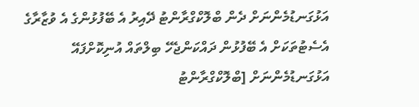އަޅުގަނޑުމެންނަށް ދެން ބްލޮކްގްރާންޓު ދޭއިރު އެ ބޭފުޅުންގެ އެ ވުޒާރާގެ އެސެޓުތަކަށް އެ ބޭފުޅުން ދައްކަންޖެހޭ ބިލްތައް އުނިކޮށްފައޭ އަޅުގަނޑުމެންނަށް [ބްލޮކްގްރާންޓު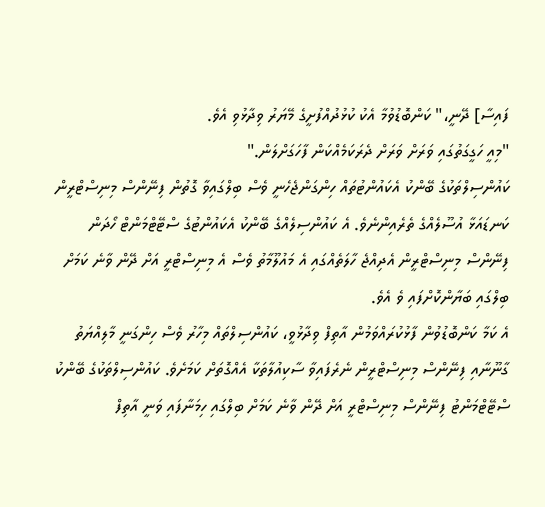ފައިސާ] ދޭނީ،" ކަންބޮޑުވުމާ އެކު ކުޅުދުއްފުށީގެ މޭޔަރު ވިދާޅުވި އެވެ.
"މިއީ ހަގީގަތުގައި ވަރަށް ވަރަށް ދެރަކަމެއްކަން ފާހަގަށްލަން."
ކައުންސިލްތަކުގެ ބޭންކު އެކައުންޓުތައް ހިންގަންޖެހެނީ ވެސް ބިލްގައިވާ ގޮތުން ފިނޭންސް މިނިސްޓްރީން ކަނޑައަޅާ އުސޫލެއްގެ ތެރެއިންނެވެ. އެ ކައުންސިލެއްގެ ބޭންކު އެކައުންޓުގެ ސްޓޭޓްމަންޓް ހޯދަން ފިނޭންސް މިނިސްޓްރީން އެދިއްޖެ ހާލަތެއްގައި އެ މައުލޫމާތު ވެސް އެ މިނިސްޓްރީ އަށް ދޭން ވާނެ ކަމަށް ބިލްގައި ބަޔާންކޮށްފައި ވެ އެވެ.
އެ ކަމާ ކަންބޮޑުވުން ފާޅުކުރައްވަމުން އާތިފް ވިދާޅުވީ، ކައުންސިލްތައް މިހާރު ވެސް ހިންގަނީ މާލިއްޔަތު ގާނޫނާއި ފިނޭންސް މިނިސްޓްރީން ނެރެފައިވާ ސާކިއުލާތަކާ އެއްގޮތަށް ކަމަށެވެ. ކައުންސިލްތަކުގެ ބޭންކު ސްޓޭޓްމަންޓު ފިނޭންސް މިނިސްޓްރީ އަށް ދޭން ވާނެ ކަމަށް ބިލްގައި ހިމަނާފައި ވަނީ އާތިފް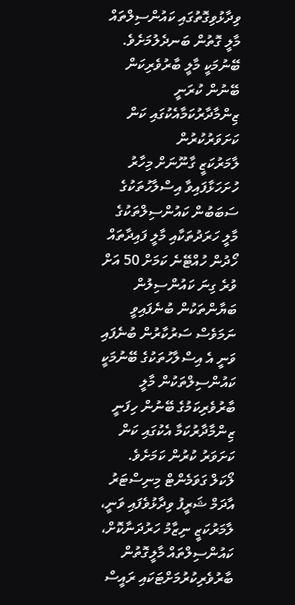ވިދާޅުވިގޮތުގައި ކައުންސިލްތައް މާލީ ގޮތުން ބަނދެލުމަށެވެ.
ބޭނުމަކީ މާލީ ބާރުވެރިކަން ބޭނުން ކުރަނީ ޒިންމާދާރުކަމާއެކުގައި ކަން ކަށަވަރުކުރުން
ލާމަރުކަޒީ ގާނޫނަށް މިހާރު ހުށަހަޅާފައިވާ އިސްލާހުތަކުގެ ސަބަބުން ކައުންސިލްތަކުގެ މާލީ ހަރަދުތަކާއި މާލީ ފައިދާތައް ހޯދުން ހުއްޓޭނެ ކަމަށް 50 އަށް ވުރެ ގިނަ ކައުންސިލުން ބަޔާންތަކުން ބުނެފައިވީ ނަމަވެސް ސަރުކާރުން ބުނެފައި ވަނީ އެ އިސްލާހުތަކުގެ ބޭނުމަކީ ކައުންސިލްތަކުން މާލީ ބާރުވެރިކަމުގެ ބޭނުން ހިފަނީ ޒިންމާދާރުކަމާ އެކުގައި ކަން ކަށަވަރު ކުރުން ކަމަށެވެ.
ލޯކަލް ގަވަމެންޓް މިނިސްޓަރު އާދަމް ޝަރީފު ވިދާޅުވެފައި ވަނީ، ލާމަރުކަޒީ ނިޒާމު ހަރުދަނާކޮށް، ކައުންސިލްތައް މާލީގޮތުން ބާރުވެރިކުރުމަށްޓަކައި ރައީސް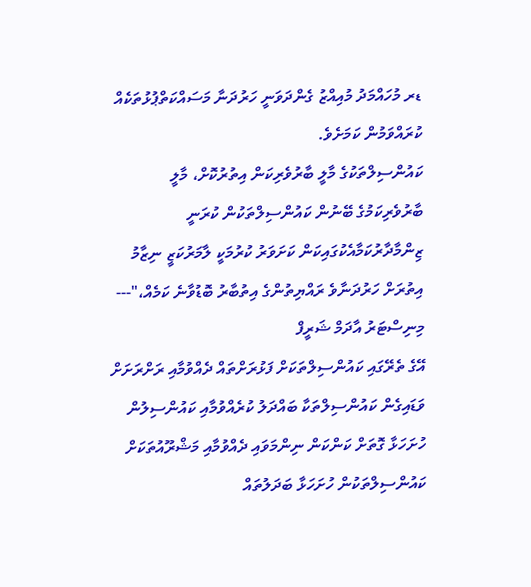ޑރ މުހައްމަދު މުއިއްޒު ގެންދަވަނީ ހަރުދަނާ މަސައްކަތްޕުޅުތަކެއް ކުރައްވަމުން ކަމަށެވެ.
ކައުންސިލްތަކުގެ މާލީ ބާރުވެރިކަން އިތުރުކޮށް، މާލީ ބާރުވެރިކަމުގެ ބޭނުން ކައުންސިލްތަކުން ކުރަނީ ޒިންމާދާރުކަމާއެކުގައިކަން ކަށަވަރު ކުރުމަކީ ލާމަރުކަޒީ ނިޒާމު އިތުރަށް ހަރުދަނާވެ ރައްޔިތުންގެ އިތުބާރު ބޮޑުވާނެ ކަމެއް،"--- މިނިސްޓަރު އާދަމް ޝަރީފް
އޭގެ ތެރޭގައި ކައުންސިލްތަކަށް ފަޅުރަށްތައް ދެއްވުމާއި ރަށްރަށަށް ވަޑައިގެން ކައުންސިލްތަކާ ބައްދަލު ކުރެއްވުމާއި ކައުންސިލުން ހުށަހަޅާ ގޮތަށް ކަންކަން ނިންމަވައި ދެއްވުމާއި މަޝްރޫއުތަކަށް ކައުންސިލްތަކުން ހުށަހަޅާ ބަދަލުތައް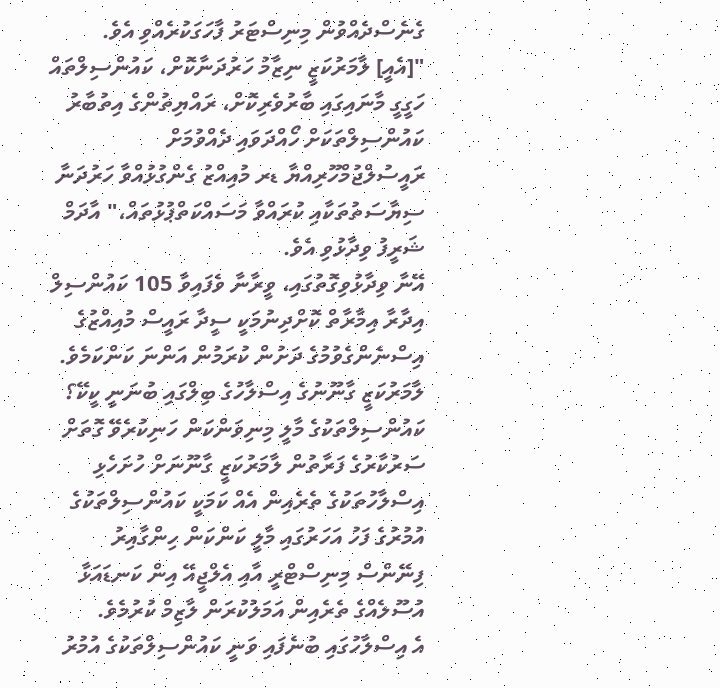ގެނެސްދެއްވުން މިނިސްޓަރު ފާހަގަކުރެއްވި އެވެ.
"[އެއީ] ލާމަރުކަޒީ ނިޒާމު ހަރުދަނާކޮށް، ކައުންސިލްތައް ހަގީގީ މާނައިގައި ބާރުވެރިކޮށް، ރައްޔިތުންގެ އިތުބާރު ކައުންސިލްތަކަށް ހޯއްދަވައި ދެއްވުމަށް ރައީސުލްޖުމްހޫރިއްޔާ ޑރ މުއިއްޒު ގެންގުޅުއްވާ ހަރުދަނާ ސިޔާސަތުތަކާއި ކުރައްވާ މަސައްކަތްޕުޅުތައް،" އާދަމް ޝަރީފު ވިދާޅުވި އެވެ.
އޭނާ ވިދާޅުވިގޮތުގައި، ވީރާނާ ވެފައިވާ 105 ކައުންސިލް އިދާރާ އިމާރާތް ކޮށްދިނުމަކީ ސީދާ ރައީސް މުއިއްޒުގެ އިސްނެންގެވުމުގެ ދަށުން ކުރަމުން އަންނަ ކަންކަމެވެ.
ލާމަރުކަޒީ ގާނޫނުގެ އިސްލާހުގެ ބިލްގައި ބުނަނީ ކީކޭ؟
ކައުންސިލްތަކުގެ މާލީ މިނިވަންކަން ހަނިކުރެވޭ ގޮތަށް ސަރުކާރުގެ ފަރާތުން ލާމަރުކަޒީ ގާނޫނަށް ހުށަހެޅި އިސްލާހުތަކުގެ ތެރެއިން އެއް ކަމަކީ ކައުންސިލްތަކުގެ އުމުރުގެ ފަހު އަހަރުގައި މާލީ ކަންކަން ހިންގާއިރު ފިނޭންސް މިނިސްޓްރީ އާއި އެލްޖީއޭ އިން ކަނޑައަޅާ އުސޫލެއްގެ ތެރެއިން އަމަލުކުރަން ލާޒިމް ކުރުމެވެ.
އެ އިސްލާހުގައި ބުނެފައި ވަނީ ކައުންސިލްތަކުގެ އުމުރު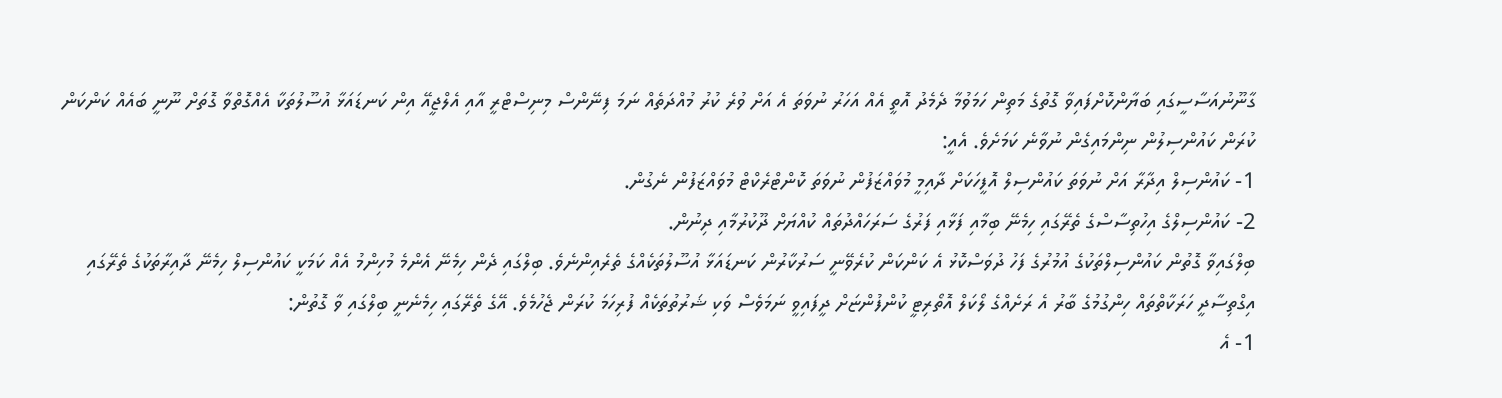ގާނޫނުއަސާސީގައި ބަޔާންކޮށްފައިވާ ގޮތުގެ މަތިން ހަމަވުމާ ދެމެދު އޮތީ އެއް އަހަރު ނުވަތަ އެ އަށް ވުރެ ކުރު މުއްދަތެއް ނަމަ ފިނޭންސް މިނިސްޓްރީ އާއި އެލްޖީއޭ އިން ކަނޑައަޅާ އުސޫލުތަކާ އެއްގޮތްވާ ގޮތަށް ނޫނީ ބައެއް ކަންކަން ކުރަން ކައުންސިލުން ނިންމައިގެން ނުވާނެ ކަމަށެވެ. އެއީ:
1- ކައުންސިލް އިދާރާ އަށް ނުވަތަ ކައުންސިލް އޮފީހަކަށް ދާއިމީ މުވައްޒަފުން ނުވަތަ ކޮންޓްރެކްޓް މުވައްޒަފުން ނެގުން.
2- ކައުންސިލްގެ އިހުތިސާސްގެ ތެރޭގައި ހިމެނޭ ބިމާއި ފަޅާއި ފަރުގެ ސަރަހައްދުތައް ކުއްޔަށް ދޫކުރުމާއި ދިނުން.
ބިލްގައިވާ ގޮތުން ކައުންސިލްތަކުގެ އުމުރުގެ ފަހު ދުވަސްކޮޅު އެ ކަންކަން ކުރެވޭނީ ސަރުކާރުން ކަނޑައަޅާ އުސޫލުތަކެއްގެ ތެރެއިންނެވެ. ބިލްގައި ދެން ހިމެނޭ އެންމެ މުހިންމު އެއް ކަމަކީ ކައުންސިލް ހިމެނޭ ދާއިރާތަކުގެ ތެރޭގައި އިގްތިސާދީ ހަރަކާތްތައް ހިންގުމުގެ ބާރު އެ ރަށެއްގެ ލޯކަލް އޮތޯރިޓީ ކުންފުންޏަށް ދީފައިވީ ނަމަވެސް ވަކި ޝަރުތުތަކެއް ފުރިހަމަ ކުރަން ޖެހުމެވެ. އޭގެ ތެރޭގައި ހިމެނެނީ ބިލްގައި ވާ ގޮތުން:
1- އެ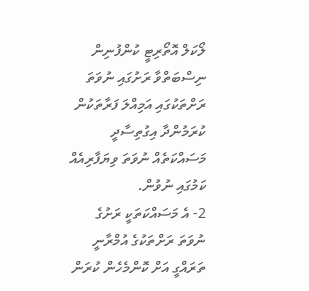ލޯކަލް އޮތޯރިޓީ ކުންފުނިން ނިސްބަތްވާ ރަށުގައި ނުވަތަ ރަށްތަކުގައި އަމިއްލަ ފަރާތަކުން ކުރަމުންދާ އިގުތިސާދީ މަސައްކަތެއް ނުވަތަ ވިޔަފާރިއެއް ކަމުގައި ނުވުން.
2- އެ މަސައްކަތަކީ ރަށުގެ ނުވަތަ ރަށްތަކުގެ އުމްރާނީ ތަރައްގީ އަށް ކޮންމެހެން ކުރަން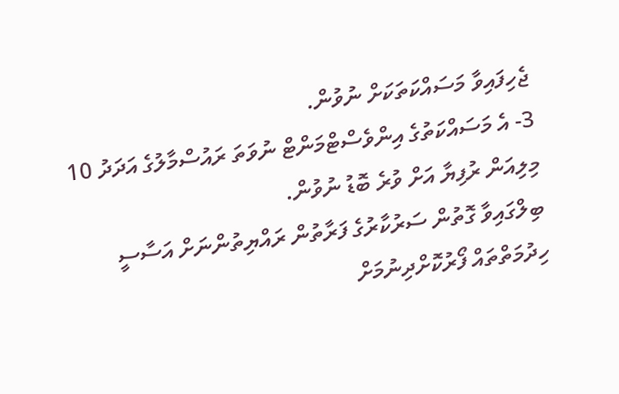ޖެހިފައިވާ މަސައްކަތަކަށް ނުވުން.
3- އެ މަސައްކަތުގެ އިންވެސްޓްމަންޓް ނުވަތަ ރައުސްމާލުގެ އަދަދު 10 މިލިއަން ރުފިޔާ އަށް ވުރެ ބޮޑު ނުވުން.
ބިލްގައިވާ ގޮތުން ސަރުކާރުގެ ފަރާތުން ރައްޔިތުންނަށް އަސާސީ ހިދުމަތްތައް ފޯރުކޮށްދިނުމަށް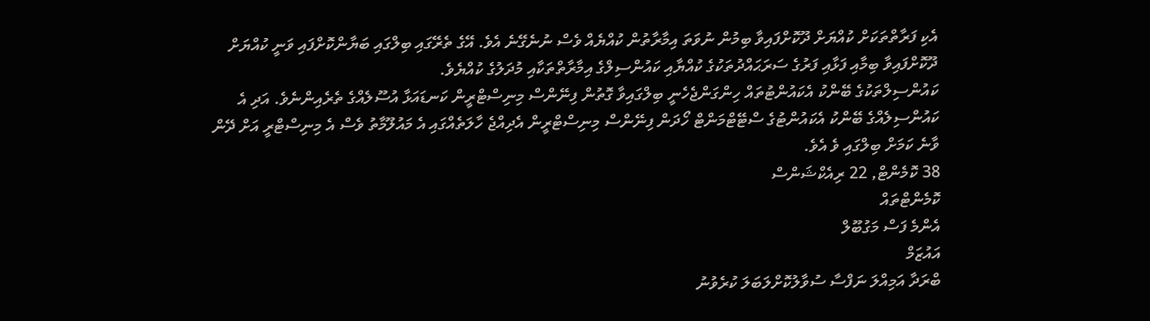އެކި ފަރާތްތަކަށް ކުއްޔަށް ދޫކޮށްފައިވާ ބިމުން ނުވަތަ އިމާރާތުން ކުއްޔެއް ވެސް ނުނެގޭނެ އެވެ. އޭގެ ތެރޭގައި ބިލްގައި ބަޔާންކޮށްފައި ވަނީ ކުއްޔަށް ދޫކޮށްފައިވާ ބިމާއި ފަޅާއި ފަރުގެ ސަރަޙައްދުތަކުގެ ކުއްޔާއި ކައުންސިލްގެ އިމާރާތްތަކާއި މުދަލުގެ ކުއްޔެވެ.
ކައުންސިލްތަކުގެ ބޭންކު އެކައުންޓުތައް ހިންގަންޖެހެނީ ބިލްގައިވާ ގޮތުން ފިނޭންސް މިނިސްޓްރީން ކަނޑައަޅާ އުސޫލެއްގެ ތެރެއިންނެވެ. އަދި އެ ކައުންސިލެއްގެ ބޭންކު އެކައުންޓުގެ ސްޓޭޓްމަންޓް ހޯދަން ފިނޭންސް މިނިސްޓްރީން އެދިއްޖެ ހާލަތެއްގައި އެ މައުލޫމާތު ވެސް އެ މިނިސްޓްރީ އަށް ދޭން ވާނެ ކަމަށް ބިލްގައި ވެ އެވެ.
38 ކޮމެންޓް, 22 ރިއެކްޝަންސް
ކޮމެންޓްތައް
އެންމެ ފަސް މަގުބޫލް
އައުޒަމް
ބްރަދާ އަމިއްލަ ނަފްސާ ސުވާލުކޮށްލަބަލަ ކުރެވުނު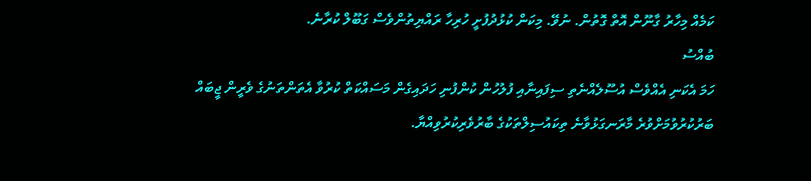ކަމެއް މިހާރު ގާނޫން އޮތް ގޮތުން. ނުވޭ. މިކަން ކުޅުދުފުށީ ހުރިހާ ރައްޔިތުންވެސް ގަބޫލް ކުރާނެ.
ބުއްސު
ހަމަ އެކަނި އެއްވެސް އުސޫލެއްނެތި ސިފައިނާއި ފުލުހުން ކުންފުނި ހަދައިގެން މަސައްކަތް ކުރުވާ އެތަންތަނުގެ ވެރީން ޖީބައް ބަރުކުރުވުމަށްވުރެ މާރަނގަޅުވާނެ ތިކައުސިލްތަކުގެ ބާރުވެރިކުރުވިއްޔާ.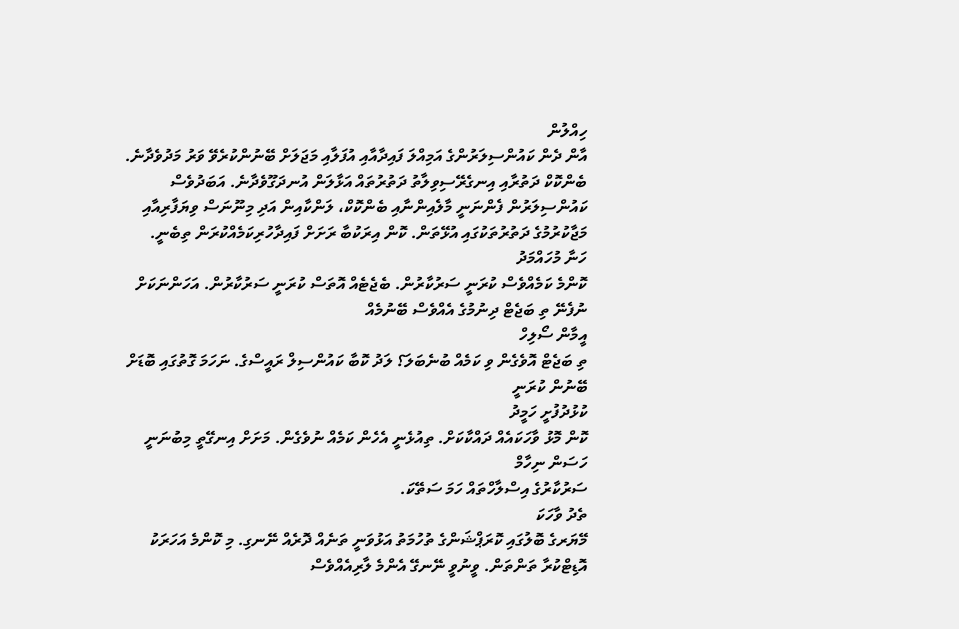ހިއްލުން
އާން ދެން ކައުންސިލަރުންގެ އަމިއްލަ ފައިދާއާއި އުފަލާއި މަޖަލަށް ބޭނުންކުރެވޭ ވަރު މަދުވެދާނެ. ބެންކޮކް ދަތުރާއި އިނގެރޭސިވިލާތު ދަތުރުތައް އަޅާލަން އުނދަގޫވެދާނެ. އަބަދުވެސް ކައުންސިލަރުން ފެންނަނީ މާލެއިންނާއި ބެންކޮކް، ލަންކާއިން އަދި މިނޫނަސް ވިޔަފާރިއާއި މަޖާކުރުމުގެ ދަތުރުތަކުގައި އުޅޭތަން. ކޮން އިރަކުބާ ރަށަށް ފައިދާހުރިކަމެއްކުރަން ތިބެނީ.
ހަނާ މުހައްމަދު
ކޮންމެ ކަމެއްވެސް ކުރަނީ ސަރުކާރުން. ބެޖެޓެއް އޮތަސް ކުރަނީ ސަރުކާރުން. އަހަންނަކަށް ނުފެނޭ ތި ބަޖެޓް ދިނުމުގެ އެއްވެސް ބޭނުމެއް
އީމާން ސޯލިހް
ތި ބަޖެޓް އޮވެގެން ވި ކަމެއް ބުނެބަލަ؟ ލަދު ކޮބާ ކައުންސިލް ރައީސްގެ. ނަހަމަ ގޮތުގައި ބޮޑަށް ބޭނުން ކުރަނީ
ކުޅުދުފުށީ ހަމީދު
ކޮން މޮޅު ވާހަކައެއް ދައްކާކަށް. ތިއުޅެނީ އެހެން ކަމެއް ނުވެގެން. މަށަށް އިނގޭތީ މިބުނަނީ
ހަސަން ނިހާމް
ސަރުކާރުގެ އިސްލާހްތައް ހަމަ ސަތޭކަ.
ތެދު ވާހަކަ
މޭޔަރގެ ބޮލުގައި ކޮރަޕްޝަންގެ ތުހުމަތު އަޅުވަނީ ތަނެއް ދޮރެއް ނޭނގި. މި ކޮންމެ އަހަރަކު އޮޑިޓްކުރާ ތަންތަން. ވީނުވީ ނޭނގޭ އެންމެ ލާރިއެއްވެސް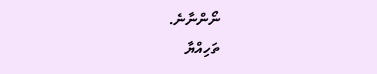ނޯންނާނެ.
ތަހިއްޔާ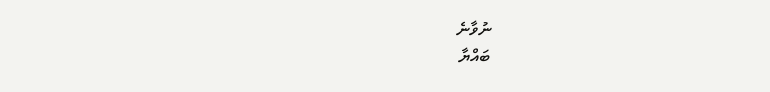ނުވާނެ
ބައްޔާ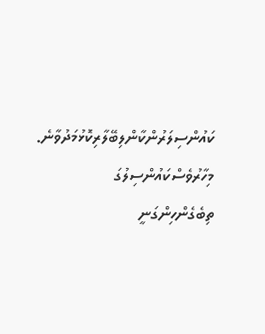ކައުންސިލަރުންކާންލިބޭލާރިކޮޅުމަދުވާނެ. މިހާރުވެސްކައުންސިލުގަ ތިބެގެންހިންގަނީ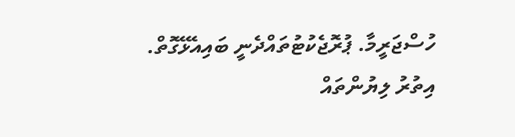ހުސްޖަރީމާ. ޕުރޮޖެކުޓުތައްދެނީ ބައިއެޅޭގޮތް.
އިތުރު ލިޔުންތައް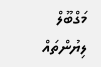މަގްބޫލް ލިޔުންތައް